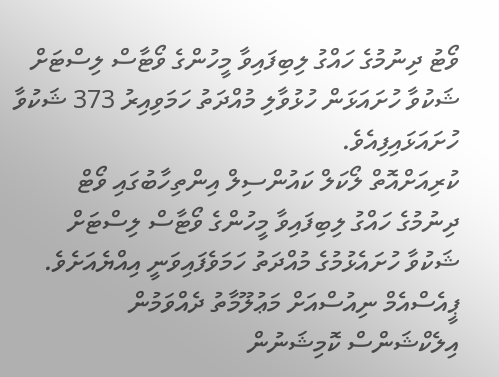ވޯޓު ދިނުމުގެ ހައްގު ލިބިފައިވާ މީހުންގެ ވޯޓާސް ލިސްޓަށް ޝަކުވާ ހުށައަޅަން ހުޅުވާލި މުއްދަތު ހަމަވިއިރު 373 ޝަކުވާ ހުށައަޅައިފިއެވެ.
ކުރިއަށްއޮތް ލޯކަލް ކައުންސިލް އިންތިހާބުގައި ވޯޓް ދިނުމުގެ ހައްގު ލިބިފައިވާ މީހުންގެ ވޯޓާސް ލިސްޓަށް ޝަކުވާ ހުށައެޅުމުގެ މުއްދަތު ހަމަވެފައިވަނީ އިއްޔެއަށެވެ.
ޕީއެސްއެމް ނިއުސްއަށް މަޢުލޫމާތު ދެއްވަމުން އިލެކްޝަންސް ކޮމިޝަނުން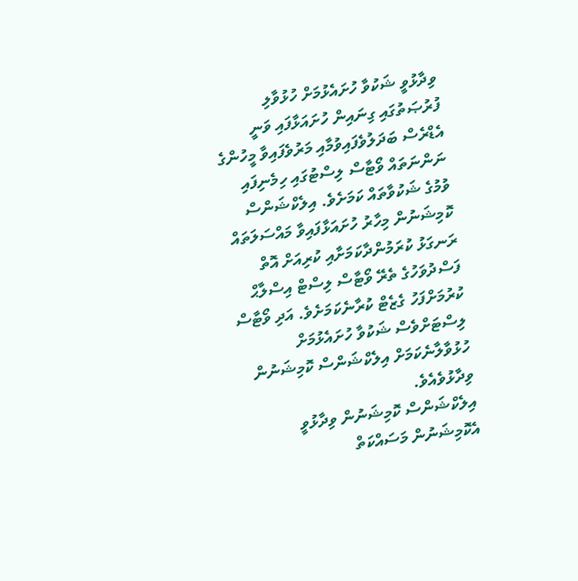ވިދާޅުވީ ޝަކުވާ ހުށައެޅުމަށް ހުޅުވާލި ފުރުޞަތުގައި ގިނައިން ހުށައަޅާފައި ވަނީ އެޑްރެސް ބަދަލުވެފައިވުމާއި މަރުވެފައިވާ މީހުންގެ ނަންނަތައް ވޯޓާސް ލިސްޓުގައި ހިމެނިފައި ވުމުގެ ޝަކުވާތައް ކަމަށެވެ. އިލެކްޝަންސް ކޮމިޝަނުން މިހާރު ހުށައަޅާފައިވާ މައްސަލަތައް ރަނގަޅު ކުރަމުންދާކަމަށާއި ކުރިއަށް އޮތް ފަސްދުވަހުގެ ތެރޭ ވޯޓާސް ލިސްޓް އިސްލާޙް ކުރުމަށްފަހު ގެޒެޓް ކުރާނެކަމަށެވެ. އަދި ވޯޓާސް ލިސްޓަށްވެސް ޝަކުވާ ހުށައެޅުމަށް ހުޅުވާލާނެކަމަށް އިލެކްޝަންސް ކޮމިޝަނުން ވިދާޅުވެއެވެ.
އިލެކްޝަންސް ކޮމިޝަނުން ވިދާޅުވީ އެކޮމިޝަނުން މަސައްކަތް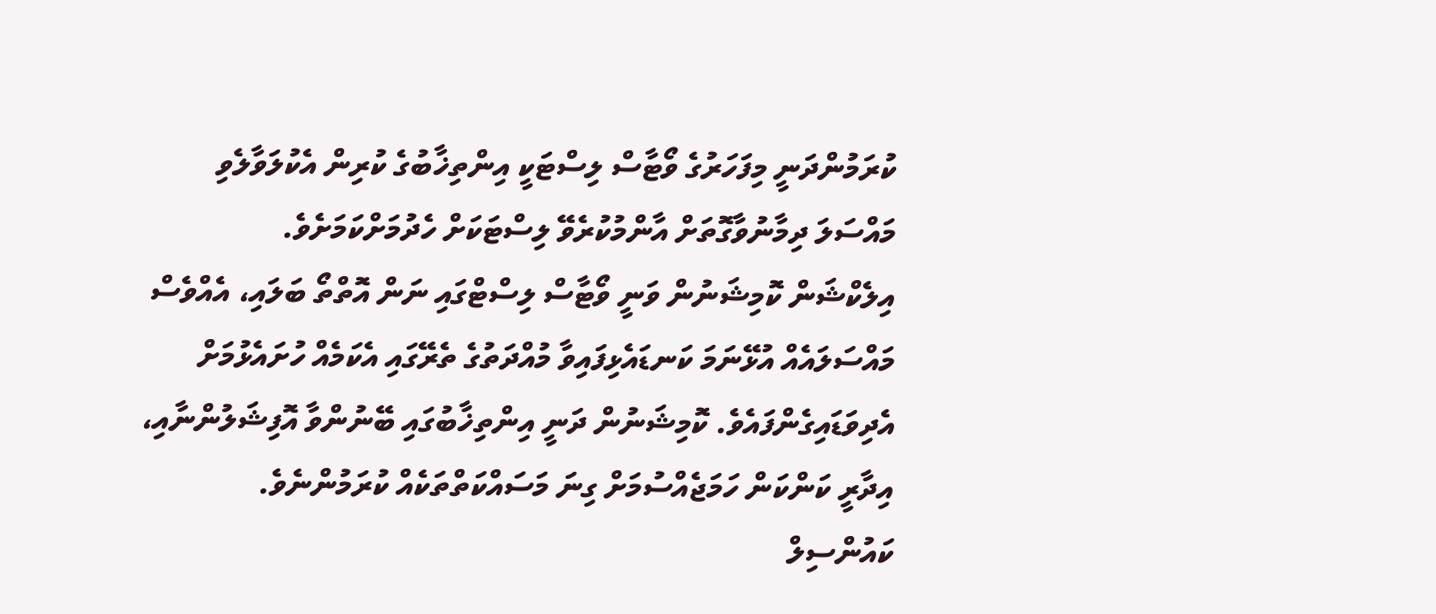ކުރަމުންދަނީ މިފަހަރުގެ ވޯޓާސް ލިސްޓަކީ އިންތިޚާބުގެ ކުރިން އެކުލަވާލެވި މައްސަލަ ދިމާނުވާގޮތަށް އާންމުކުރެވޭ ލިސްޓަކަށް ހެދުމަށްކަމަށެވެ.
އިލެކްޝަން ކޮމިޝަނުން ވަނީ ވޯޓާސް ލިސްޓްގައި ނަން އޮތްތޯ ބަލައި، އެއްވެސް މައްސަލައެއް އުޅޭނަމަ ކަނޑައެޅިފައިވާ މުއްދަތުގެ ތެރޭގައި އެކަމެއް ހުށައެޅުމަށް އެދިވަޑައިގެންފައެވެ. ކޮމިޝަނުން ދަނީ އިންތިޚާބުގައި ބޭނުންވާ އޮފިޝަލުންނާއި، އިދާރީ ކަންކަން ހަމަޖެއްސުމަށް ގިނަ މަސައްކަތްތަކެއް ކުރަމުންނެވެ.
ކައުންސިލް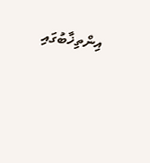އިންތިޚާބުގައި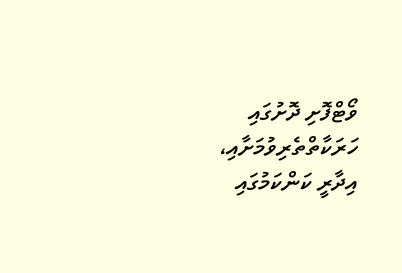ވޯޓްފޮށި ދޮށުގައި ހަރަކާތްތެރިވުމަށާއި، އިދާރީ ކަންކަމުގައި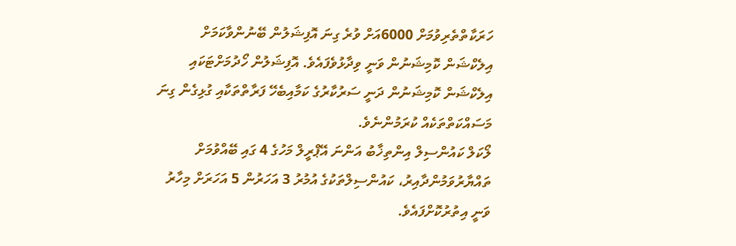ހަރަކާތްތެރިވުމަށް 6000އަށް ވުރެ ގިނަ އޮފިޝަލުން ބޭނުންވާކަމަށް އިލެކްޝަން ކޮމިޝަނުން ވަނީ ވިދާޅުވެފައެވެ. އޮފިޝަލުން ހޯދުމަށްޓަކައި އިލެކްޝަން ކޮމިޝަނުން ދަނީ ސަރުކާރުގެ ކަމާއިބެހޭ ފަރާތްތަކާއި ގުޅިގެން ގިނަ މަސައްކަތްތަކެއް ކުރަމުންނެވެ.
ލޯކަލް ކައުންސިލް އިންތިޚާބު އަންނަ އޭޕްރީލް މަހުގެ 4 ގައި ބޭއްވުމަށް ތައްޔާރުވަމުންދާއިރު، ކައުންސިލްތަކުގެ އުމުރު 3 އަހަރުން 5 އަހަރަށް މިހާރު ވަނީ އިތުރުކޮށްފައެވެ.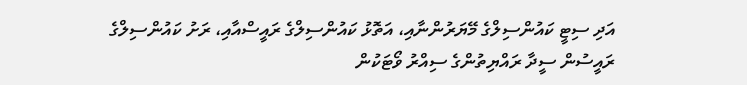އަދި ސިޓީ ކައުންސިލްގެ މޭޔަރުންނާއި، އަތޮޅު ކައުންސިލްގެ ރައީސްއާއި، ރަށު ކައުންސިލްގެ ރައީސުން ސީދާ ރައްޔިތުންގެ ސިއްރު ވޯޓަކުން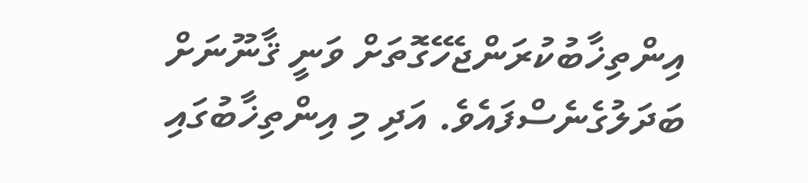އިންތިޚާބުކުރަންޖެހޭގޮތަށް ވަނީ ޤާނޫނަށް ބަދަލުގެނެސްފައެވެ. އަދި މި އިންތިޚާބުގައި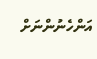އަންހެނުންނަށް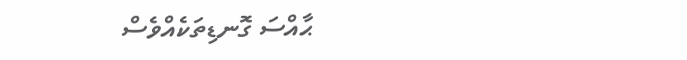ޙާއްސަ ގޮނޑިތަކެއްވެސް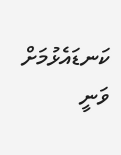ކަނޑައެޅުމަށް ވަނީ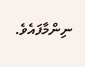ނިންމާފައެވެ.